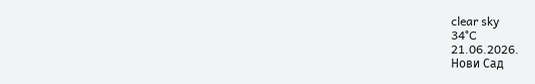clear sky
34°C
21.06.2026.
Нови Сад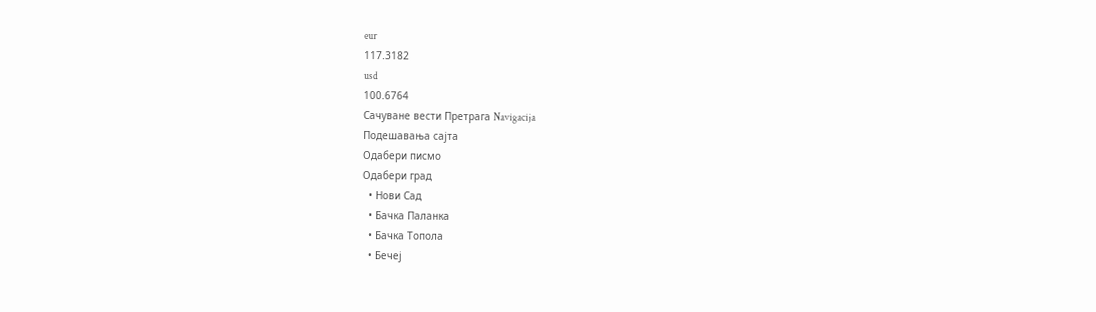eur
117.3182
usd
100.6764
Сачуване вести Претрага Navigacija
Подешавања сајта
Одабери писмо
Одабери град
  • Нови Сад
  • Бачка Паланка
  • Бачка Топола
  • Бечеј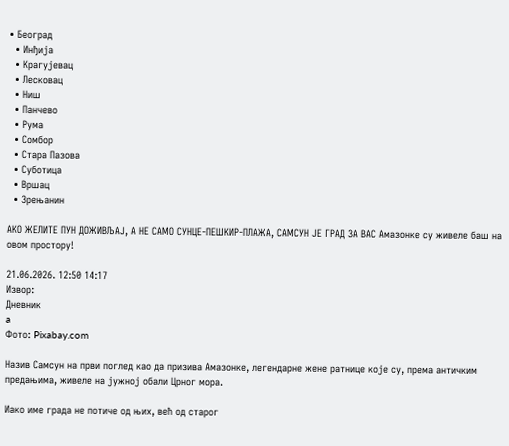• Београд
  • Инђија
  • Крагујевац
  • Лесковац
  • Ниш
  • Панчево
  • Рума
  • Сомбор
  • Стара Пазова
  • Суботица
  • Вршац
  • Зрењанин

АКО ЖЕЛИТЕ ПУН ДОЖИВЉАЈ, А НЕ САМО СУНЦЕ-ПЕШКИР-ПЛАЖА, САМСУН ЈЕ ГРАД ЗА ВАС Амазонке су живеле баш на овом простору!

21.06.2026. 12:50 14:17
Извор:
Дневник
a
Фото: Pixabay.com

Назив Самсун на први поглед као да призива Амазонке, легендарне жене ратнице које су, према античким предањима, живеле на јужној обали Црног мора.

Иако име града не потиче од њих, већ од старог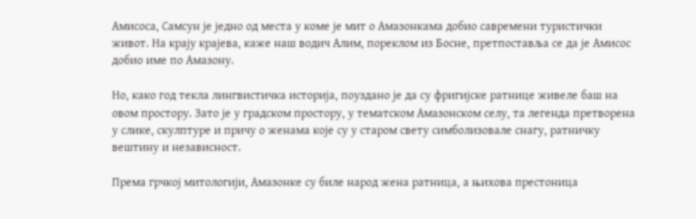Амисоса, Самсун је једно од места у коме је мит о Амазонкама добио савремени туристички живот. На крају крајева, каже наш водич Алим, пореклом из Босне, претпоставља се да је Амисос добио име по Амазону.

Но, како год текла лингвистичка историја, поуздано је да су фригијске ратнице живеле баш на овом простору. Зато је у градском простору, у тематском Амазонском селу, та легенда претворена у слике, скулптуре и причу о женама које су у старом свету симболизовале снагу, ратничку вештину и независност.

Према грчкој митологији, Амазонке су биле народ жена ратница, а њихова престоница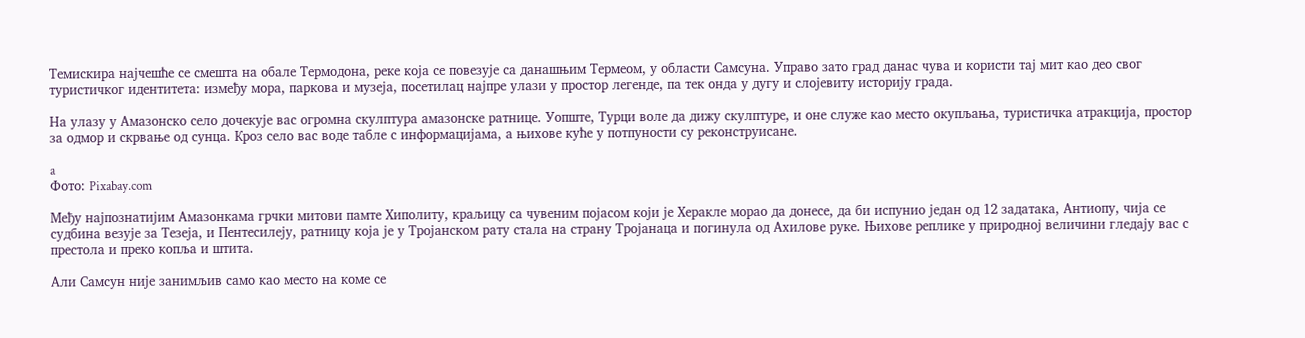Темискира најчешће се смешта на обале Термодона, реке која се повезује са данашњим Термеом, у области Самсуна. Управо зато град данас чува и користи тај мит као део свог туристичког идентитета: између мора, паркова и музеја, посетилац најпре улази у простор легенде, па тек онда у дугу и слојевиту историју града.

На улазу у Амазонско село дочекује вас огромна скулптура амазонске ратнице. Уопште, Турци воле да дижу скулптуре, и оне служе као место окупљања, туристичка атракција, простор за одмор и скрвање од сунца. Кроз село вас воде табле с информацијама, а њихове куће у потпуности су реконструисане.

a
Фото: Pixabay.com

Међу најпознатијим Амазонкама грчки митови памте Хиполиту, краљицу са чувеним појасом који је Херакле морао да донесе, да би испунио један од 12 задатака, Антиопу, чија се судбина везује за Тезеја, и Пентесилеју, ратницу која је у Тројанском рату стала на страну Тројанаца и погинула од Ахилове руке. Њихове реплике у природној величини гледају вас с престола и преко копља и штита.

Али Самсун није занимљив само као место на коме се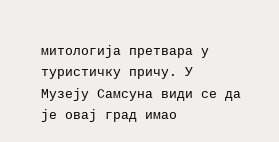митологија претвара у туристичку причу. У Музеју Самсуна види се да је овај град имао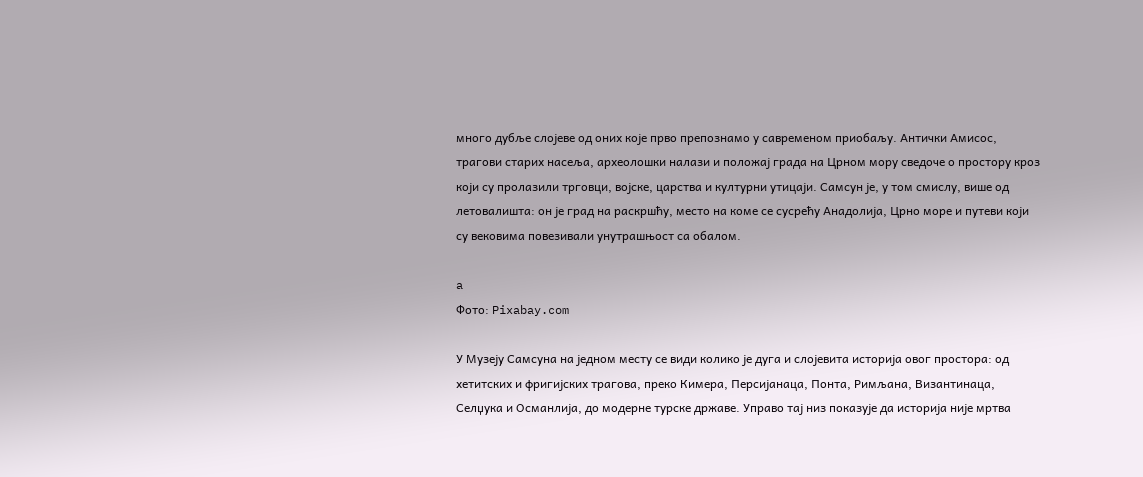много дубље слојеве од оних које прво препознамо у савременом приобаљу. Антички Амисос, трагови старих насеља, археолошки налази и положај града на Црном мору сведоче о простору кроз који су пролазили трговци, војске, царства и културни утицаји. Самсун је, у том смислу, више од летовалишта: он је град на раскршћу, место на коме се сусрећу Анадолија, Црно море и путеви који су вековима повезивали унутрашњост са обалом.

a
Фото: Pixabay.com

У Музеју Самсуна на једном месту се види колико је дуга и слојевита историја овог простора: од хетитских и фригијских трагова, преко Кимера, Персијанаца, Понта, Римљана, Византинаца, Селџука и Османлија, до модерне турске државе. Управо тај низ показује да историја није мртва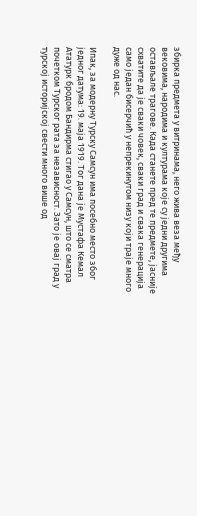збирка предмета у витринама, него жива веза међу вековима, народима и културама које су једни другима остављале трагове. Када станете пред те предмете, јасније схватите да је сваки човек, сваки град и свака генерација само један бисерчић у непрекинутом низу који траје много дуже од нас.

Ипак, за модерну Турску Самсун има посебно место због једног датума: 19. маја 1919. Тог дана је Мустафа Кемал Ататурк бродом Бандирма стигао у Самсун, што се сматра почетком Турског рата за независност. Зато је овај град у турској историјској свести много више од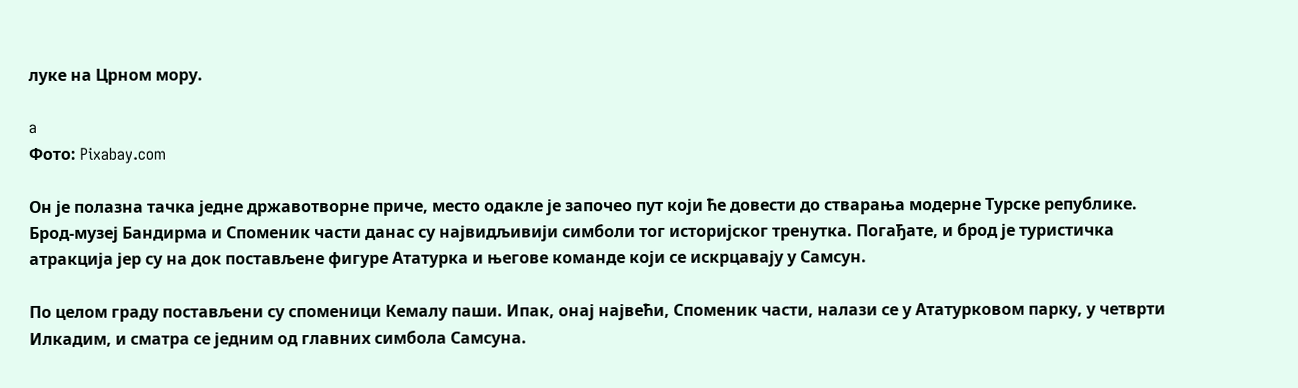луке на Црном мору.

a
Фото: Pixabay.com

Он је полазна тачка једне државотворне приче, место одакле је започео пут који ће довести до стварања модерне Турске републике. Брод-музеј Бандирма и Споменик части данас су највидљивији симболи тог историјског тренутка. Погађате, и брод је туристичка атракција јер су на док постављене фигуре Ататурка и његове команде који се искрцавају у Самсун.

По целом граду постављени су споменици Кемалу паши. Ипак, онај највећи, Споменик части, налази се у Ататурковом парку, у четврти Илкадим, и сматра се једним од главних симбола Самсуна.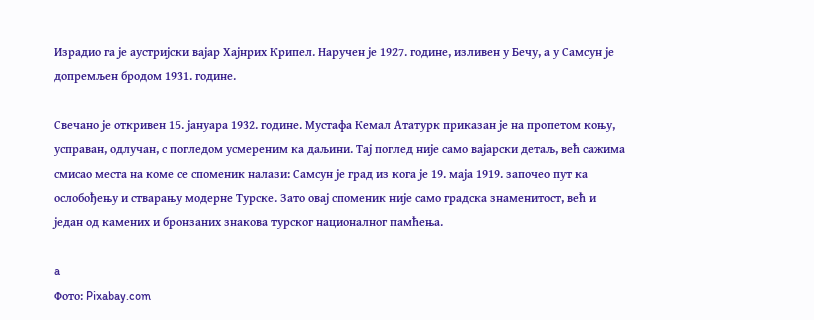Израдио га је аустријски вајар Хајнрих Крипел. Наручен је 1927. године, изливен у Бечу, а у Самсун је допремљен бродом 1931. године.

Свечано је откривен 15. јануара 1932. године. Мустафа Кемал Ататурк приказан је на пропетом коњу, усправан, одлучан, с погледом усмереним ка даљини. Тај поглед није само вајарски детаљ, већ сажима смисао места на коме се споменик налази: Самсун је град из кога је 19. маја 1919. започео пут ка ослобођењу и стварању модерне Турске. Зато овај споменик није само градска знаменитост, већ и један од камених и бронзаних знакова турског националног памћења.

a
Фото: Pixabay.com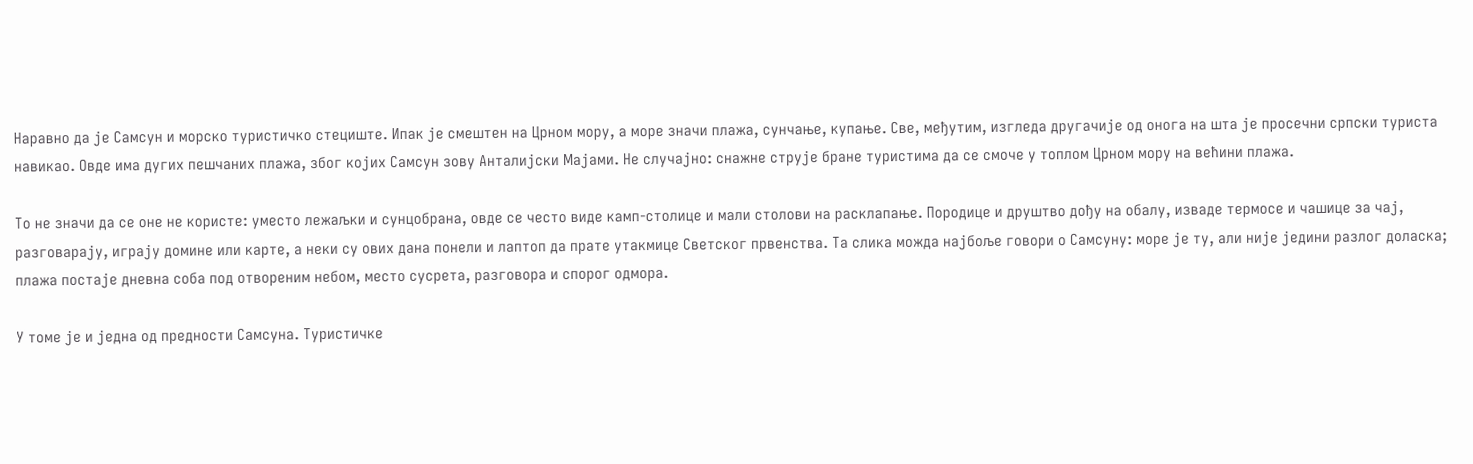Наравно да је Самсун и морско туристичко стециште. Ипак је смештен на Црном мору, а море значи плажа, сунчање, купање. Све, међутим, изгледа другачије од онога на шта је просечни српски туриста навикао. Овде има дугих пешчаних плажа, због којих Самсун зову Анталијски Мајами. Не случајно: снажне струје бране туристима да се смоче у топлом Црном мору на већини плажа.

То не значи да се оне не користе: уместо лежаљки и сунцобрана, овде се често виде камп-столице и мали столови на расклапање. Породице и друштво дођу на обалу, изваде термосе и чашице за чај, разговарају, играју домине или карте, а неки су ових дана понели и лаптоп да прате утакмице Светског првенства. Та слика можда најбоље говори о Самсуну: море је ту, али није једини разлог доласка; плажа постаје дневна соба под отвореним небом, место сусрета, разговора и спорог одмора.

У томе је и једна од предности Самсуна. Туристичке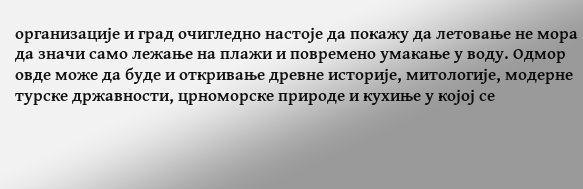организације и град очигледно настоје да покажу да летовање не мора да значи само лежање на плажи и повремено умакање у воду. Одмор овде може да буде и откривање древне историје, митологије, модерне турске државности, црноморске природе и кухиње у којој се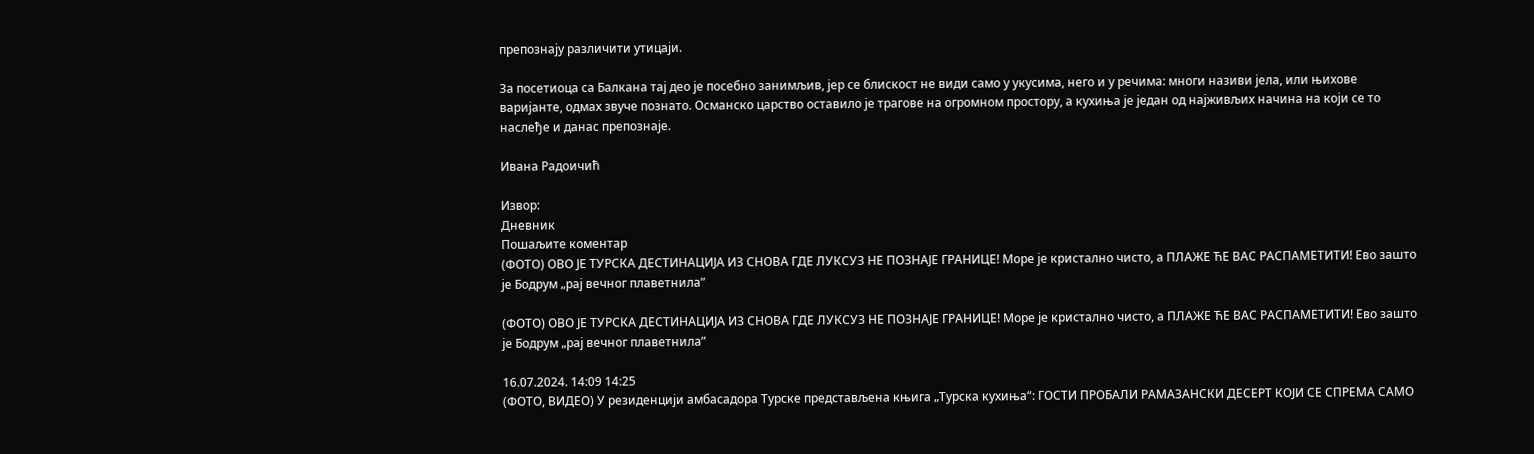препознају различити утицаји.

За посетиоца са Балкана тај део је посебно занимљив, јер се блискост не види само у укусима, него и у речима: многи називи јела, или њихове варијанте, одмах звуче познато. Османско царство оставило је трагове на огромном простору, а кухиња је један од најживљих начина на који се то наслеђе и данас препознаје.

Ивана Радоичић

Извор:
Дневник
Пошаљите коментар
(ФОТО) ОВО ЈЕ ТУРСКА ДЕСТИНАЦИЈА ИЗ СНОВА ГДЕ ЛУКСУЗ НЕ ПОЗНАЈЕ ГРАНИЦЕ! Море је кристално чисто, а ПЛАЖЕ ЋЕ ВАС РАСПАМЕТИТИ! Ево зашто је Бодрум „рај вечног плаветнила”

(ФОТО) ОВО ЈЕ ТУРСКА ДЕСТИНАЦИЈА ИЗ СНОВА ГДЕ ЛУКСУЗ НЕ ПОЗНАЈЕ ГРАНИЦЕ! Море је кристално чисто, а ПЛАЖЕ ЋЕ ВАС РАСПАМЕТИТИ! Ево зашто је Бодрум „рај вечног плаветнила”

16.07.2024. 14:09 14:25
(ФОТО, ВИДЕО) У резиденцији амбасадора Турске представљена књига „Турска кухиња“: ГОСТИ ПРОБАЛИ РАМАЗАНСКИ ДЕСЕРТ КОЈИ СЕ СПРЕМА САМО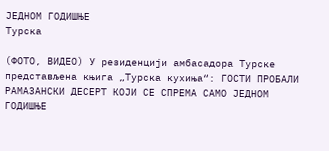ЈЕДНОМ ГОДИШЊЕ
Турска

(ФОТО, ВИДЕО) У резиденцији амбасадора Турске представљена књига „Турска кухиња“: ГОСТИ ПРОБАЛИ РАМАЗАНСКИ ДЕСЕРТ КОЈИ СЕ СПРЕМА САМО ЈЕДНОМ ГОДИШЊЕ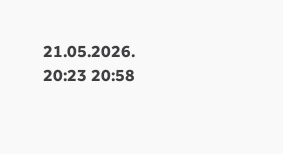21.05.2026. 20:23 20:58